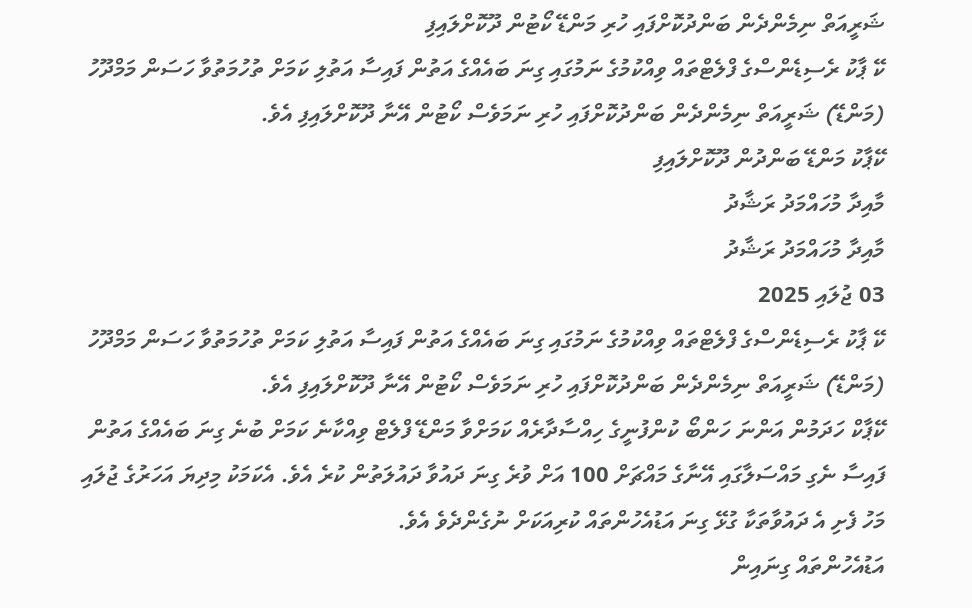ޝަރީއަތް ނިމެންދެން ބަންދުކޮށްފައި ހުރި މަންޑޭ ކޯޓުން ދޫކޮށްލައިފި
ކޭ ޕާކު ރެސިޑެންސްގެ ފްލެޓްތައް ވިއްކުމުގެ ނަމުގައި ގިނަ ބައެއްގެ އަތުން ފައިސާ އަތުލި ކަމަށް ތުހުމަތުވާ ހަސަން މަމްދޫހު (މަންޑޭ) ޝަރީއަތް ނިމެންދެން ބަންދުކޮށްފައި ހުރި ނަމަވެސް ކޯޓުން އޭނާ ދޫކޮށްލައިފި އެވެ.
ކޭޕާކު މަންޑޭ ބަންދުން ދޫކޮށްލައިފި
މާއިދާ މުހައްމަދު ރަޝާދު
މާއިދާ މުހައްމަދު ރަޝާދު
03 ޖުލައި 2025
ކޭ ޕާކު ރެސިޑެންސްގެ ފްލެޓްތައް ވިއްކުމުގެ ނަމުގައި ގިނަ ބައެއްގެ އަތުން ފައިސާ އަތުލި ކަމަށް ތުހުމަތުވާ ހަސަން މަމްދޫހު (މަންޑޭ) ޝަރީއަތް ނިމެންދެން ބަންދުކޮށްފައި ހުރި ނަމަވެސް ކޯޓުން އޭނާ ދޫކޮށްލައިފި އެވެ.
ކޭޕާކް ހަދަމުން އަންނަ ހަންބޯ ކުންފުނީގެ ހިއްސާދާރެއް ކަމަށްވާ މަންޑޭ ފްލެޓް ވިއްކާނެ ކަމަށް ބުނެ ގިނަ ބައެއްގެ އަތުން ފައިސާ ނެގި މައްސަލާގައި އޭނާގެ މައްޗަށް 100 އަށް ވުރެ ގިނަ ދައުވާ ދައުލަތުން ކުރެ އެވެ. އެކަމަކު މިދިޔަ އަހަރުގެ ޖުލައި މަހު ފެށި އެ ދައުވާތަކާ ގުޅޭ ގިނަ އަޑުއެހުންތައް ކުރިއަކަށް ނުގެންދެވެ އެވެ.
އަޑުއެހުންތައް ގިނައިން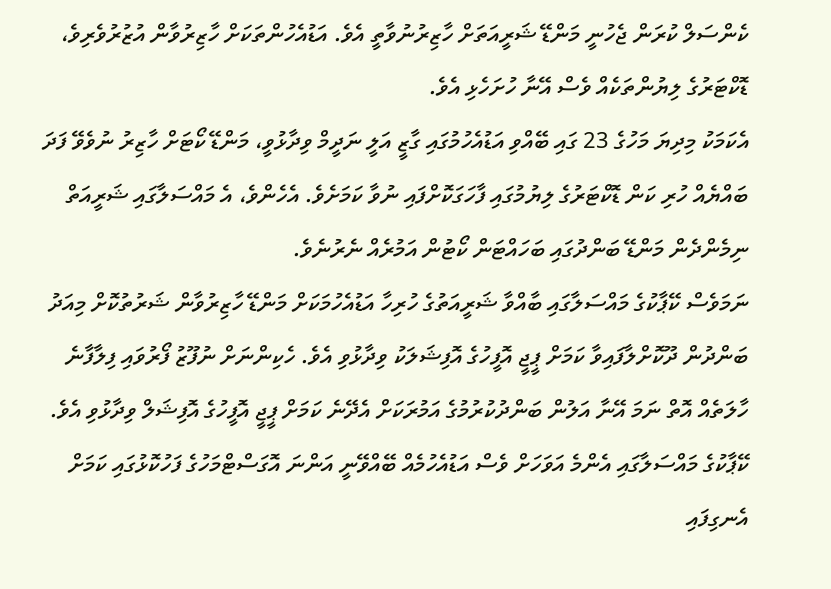ކެންސަލް ކުރަން ޖެހުނީ މަންޑޭ ޝަރީއަތަށް ހާޒިރުނުވާތީ އެވެ. އަޑުއެހުންތަކަށް ހާޒިރުވާން އުޒުރުވެރިވެ، ޑޮކްޓަރުގެ ލިޔުންތަކެއް ވެސް އޭނާ ހުށަހެޅި އެވެ.
އެކަމަކު މިދިޔަ މަހުގެ 23 ގައި ބޭއްވި އަޑުއެހުމުގައި ގާޒީ އަލީ ނަދީމް ވިދާޅުވީ، މަންޑޭ ކޯޓަށް ހާޒިރު ނުވެވޭ ފަދަ ބައްޔެއް ހުރި ކަން ޑޮކްޓަރުގެ ލިޔުމުގައި ފާހަގަކޮށްފައި ނުވާ ކަމަށެވެ. އެހެންވެ، އެ މައްސަލާގައި ޝަރީއަތް ނިމެންދެން މަންޑޭ ބަންދުގައި ބަހައްޓަން ކޯޓުން އަމުރެއް ނެރުނެވެ.
ނަމަވެސް ކޭޕާކުގެ މައްސަލާގައި ބާއްވާ ޝަރީއަތުގެ ހުރިހާ އަޑުއެހުމަކަށް މަންޑޭ ހާޒިރުވާން ޝަރުތުކޮށް މިއަދު ބަންދުން ދޫކޮށްލާފައިވާ ކަމަށް ޕީޖީ އޮފީހުގެ އޮފިޝަލަކު ވިދާޅުވި އެވެ. ހެކިންނަށް ނުފޫޒު ފޯރުވައި ފިލާފާނެ ހާލަތެއް އޮތް ނަމަ އޭނާ އަލުން ބަންދުކުރުމުގެ އަމުރަކަށް އެދޭނެ ކަމަށް ޕީޖީ އޮފީހުގެ އޮފިޝަލް ވިދާޅުވި އެވެ.
ކޭޕާކުގެ މައްސަލާގައި އެންމެ އަވަހަށް ވެސް އަޑުއެހުމެއް ބޭއްވޭނީ އަންނަ އޮގަސްޓްމަހުގެ ފަހުކޮޅުގައި ކަމަށް އެނގިފައި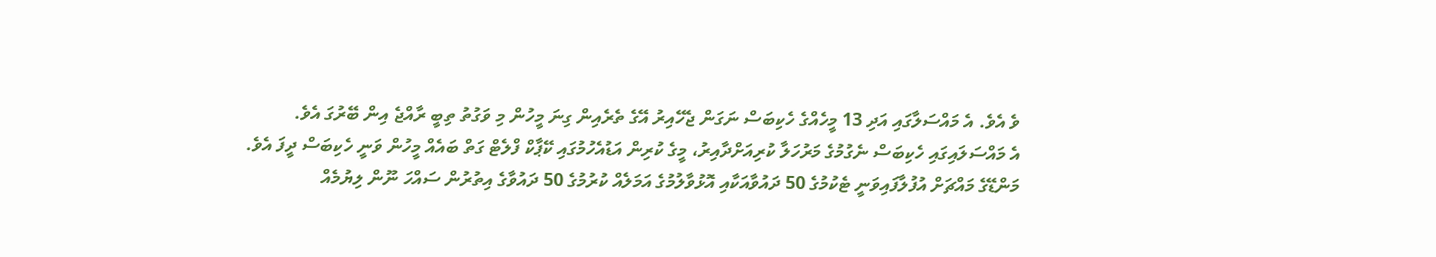ވެ އެވެ. އެ މައްސަލާގައި އަދި 13 މީހެއްގެ ހެކިބަސް ނަގަން ޖެހޭއިރު އޭގެ ތެރެއިން ގިނަ މީހުން މި ވަގުތު ތިބީ ރާއްޖެ އިން ބޭރުގަ އެވެ.
އެ މައްސަލައިގައި ހެކިބަސް ނެގުމުގެ މަރުހަލާ ކުރިއަށްދާއިރު، މީގެ ކުރިން އަޑުއެހުމުގައި ކޭޕާކް ފްލެޓް ގަތް ބައެއް މީހުން ވަނީ ހެކިބަސް ދީފަ އެވެ.
މަންޑޭގެ މައްޗަށް އުފުލާފައިވަނީ ޓެކުމުގެ 50 ދައުވާއަކާއި އޮޅުވާލުމުގެ އަމަލެއް ކުރުމުގެ 50 ދައުވާގެ އިތުރުން ސައްހަ ނޫން ލިޔުމެއް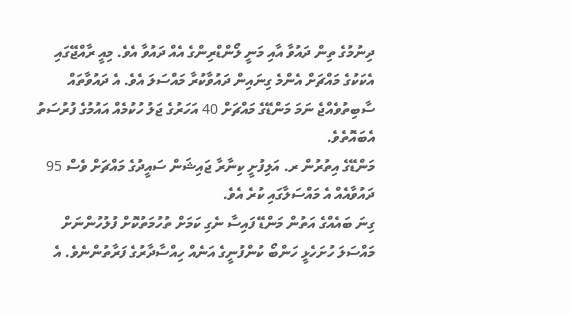ދިނުމުގެ ތިން ދައުވާ އާއި މަނީ ލޯންޑްރިންގެ އެއް ދައުވާ އެވެ. މިއީ ރާއްޖޭގައި އެކަކުގެ މައްޗަށް އެންމެ ގިނައިން ދައުވާކުރާ މައްސަލަ އެވެ. އެ ދައުވާތައް ސާބިތުވެއްޖެ ނަމަ މަންޑޭގެ މައްޗަށް 40 އަހަރުގެ ޖަލު ހުކުމެއް އައުމުގެ ފުރުސަތު އެބައޮތެވެ.
މަންޑޭގެ އިތުރުން ރ. އަލިފުށީ ކިނާރާ ޖައިޝަން ސައީދުގެ މައްޗަށް ވެސް 95 ދައުވާއެއް އެ މައްސަލާގައި ކުރެ އެވެ.
ގިނަ ބައެއްގެ އަތުން މަންޑޭ ފައިސާ ނެގި ކަމަށް ތުހުމަތުކޮށް ފުލުހުންނަށް މައްސަލަ ހުށަހެޅީ ހަންބޯ ކުންފުނީގެ އަނެއް ހިއްސާދާރުގެ ފަރާތުންނެވެ. އެ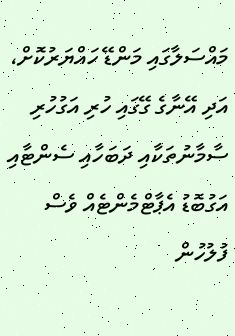މައްސަލާގައި މަންޑޭ ހައްޔަރުކޮށް، އަދި އޭނާގެ ގޭގައި ހުރި އަގުހުރި ސާމާނުތަކާއި ދަބަހާއި ސެންޓާއި އަގުބޮޑު އެޕާޓްމެންޓެއް ވެސް ފުލުހުން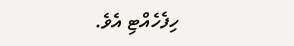ހިފެހެއްޓި އެވެ.